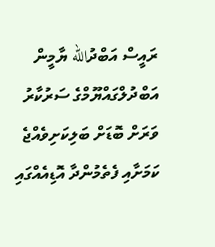ރައީސް އަބްދުالله ޔާމީން އަބްދުލްގައްޔޫމްގެ ސަރުކާރު ވަރަށް ބޮޑަށް ބަލިކަށިވެއްޖެ ކަމަށާއި ފެތެމުންދާ އޮޑިއެއްގައި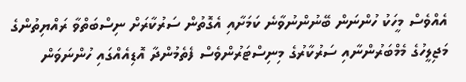އެއްވެސް މީހަކު ހުންނަން ބޭނުންނުވާނެ ކަމަށާއި އެގޮތުން ސަރުކާރަށް ނިސްބަތްވާ ރައްޔިތުންގެ މަޖިލީހުގެ މެމްބަރުންނާއި ސަރުކާރުގެ މިނިސްޓަރުންވެސް ފެތެމުންދާ އޮޑިއެއްގައި ހުންނަވަން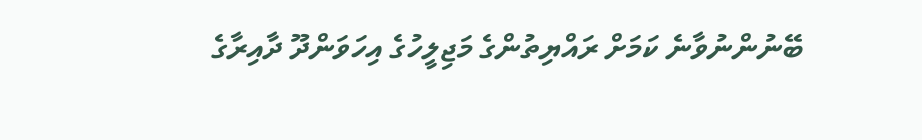ބޭނުންނުވާނެ ކަމަށް ރައްޔިތުންގެ މަޖިލީހުގެ އިހަވަންދޫ ދާއިރާގެ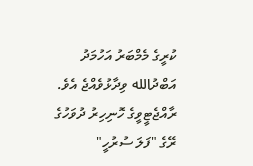ކުރީގެ މެމްބަރު އަހުމަދު އަބްދުالله ވިދާޅުވެއްޖެ އެވެ.
ރާއްޖެޓީވީގެ ހޮނިހިރު ދުވަހުގެ ރޭގެ "ފަލަ ސުރުހީ"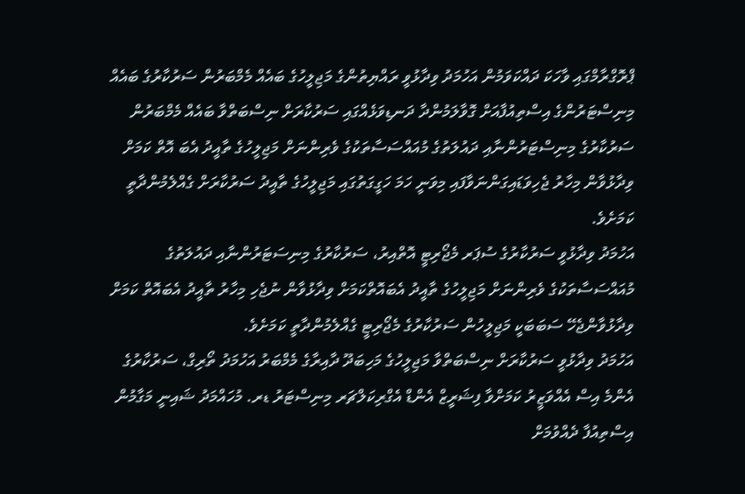ޕްރޮގްރާމްގައި ވާހަކަ ދައްކަވަމުން އަހުމަދު ވިދާޅުވީ ރައްޔިތުންގެ މަޖިލީހުގެ ބައެއް މެމްބަރުން ސަރުކާރުގެ ބައެއް މިނިސްޓަރުންގެ އިސްތިއުފާއަށް ގޮވާލަމުންދާ ދަނޑިވަޅެއްގައި ސަރުކާރަށް ނިސްބަތްވާ ބައެއް މެމްބަރުން ސަރުކާރުގެ މިނިސްޓަރުންނާއި ދައުލަތުގެ މުއައްސަސާތަކުގެ ވެރިންނަށް މަޖިލީހުގެ ތާއީދު އެބަ އޮތް ކަމަށް ވިދާޅުވާން މިހާރު ޖެހިވަޑައިގަންނަވާފައި މިވަނީ ހަމަ ހަގީގަތުގައި މަޖިލީހުގެ ތާއީދު ސަރުކާރަށް ގެއްލެމުންދާތީ ކަމަށެވެ.
އަހުމަދު ވިދާޅުވީ ސަރުކާރުގެ ސުޕަރ މެޖޯރިޓީ އޮތްއިރު، ސަރުކާރުގެ މިނިސަޓަރުންނާއި ދައުލަތުގެ މުއައްސަސާތަކުގެ ވެރިންނަށް މަޖިލީހުގެ ތާއީދު އެބައޮތްކަމަށް ވިދާޅުވާން ނުޖެހި މިހާރު ތާއީދު އެބައޮތް ކަމަށް ވިދާޅުވާންޖެހޭ ސަބަބަކީ މަޖިލީހުން ސަރުކާރުގެ މެޖޯރިޓީ ގެއްލެމުންދާތީ ކަމަށެވެ.
އަހުމަދު ވިދާޅުވީ ސަރުކާރަށް ނިސްބަތްވާ މަޖިލީހުގެ މަހިބަދޫ ދާއިރާގެ މެމްބަރު އަހުމަދު ތޯރިގް، ސަރުކާރުގެ އެންމެ އިސް އެއްވަޒީރު ކަމަށްވާ ފިޝަރީޒް އެންޑް އެގްރިކަލްޗަރ މިނިސްޓަރު ޑރ. މުހައްމަދު ޝައިނީ މަގާމުން އިސްތިއުފާ ދެއްވުމަށް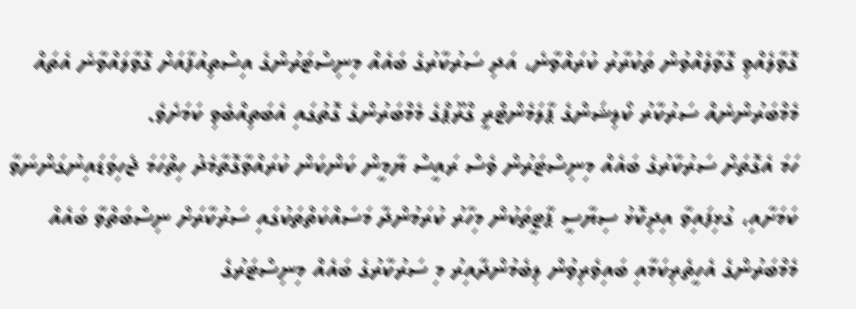ގޮވާލެއްވި ގޮވާލެއްވުން ތަކުރާރު ކުރައްވާނެ، އަދި ސަރުކާރުގެ ބައެއް މިނިސްޓަރުންގެ އިސްތިއުފާއަށް ގޮވާލައްވާނެ އެތައް މެމްބަރުންނެއް ސަރުކާރު ކޯލިޝަންގެ ޕާލަމެންޓްރީ ގްރޫޕްގެ މެމްބަރުންގެ ގޮތުގައި އެބަތިއްބެވި ކަމަށެވެ.
ހަމަ އެގޮތަށް ސަރުކާރުގެ ބައެއް މިނިސްޓަރުން ވެސް ރައީސް ޔާމީން ކަންކަން ކުރައްވާގޮތާމެދު ހިތްހަމަ ޖެހިވަޑައިނުގަންނަވާ ކަމަށާއި، ގުޅިފައިވާ އިދިކޮޅު ސިޔާސީ ޕާޓީތަކުން މިހާރު ކުރަމުންދާ މަސައްކަތްތަކުގައި ސަރުކާރަށް ނިސްބަތްވާ ބައެއް މެމްބަރުންގެ އެހީތެރިކަމާއި ބައިވެރިވުން ލިބެމުންދާއިރު މި ސަރުކާރުގެ ބައެއް މިނިސްޓަރުގެ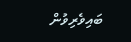ބައިވެރިވުން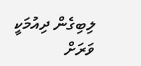ލިބިގެން ދިއުމަކީ ވަރަށް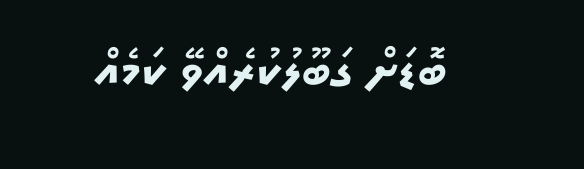ބޮޑަށް ގަބޫލުކުރެއްވޭ ކަމެއް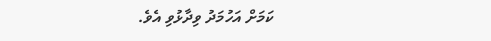ކަމަށް އަހުމަދު ވިދާޅުވި އެވެ.